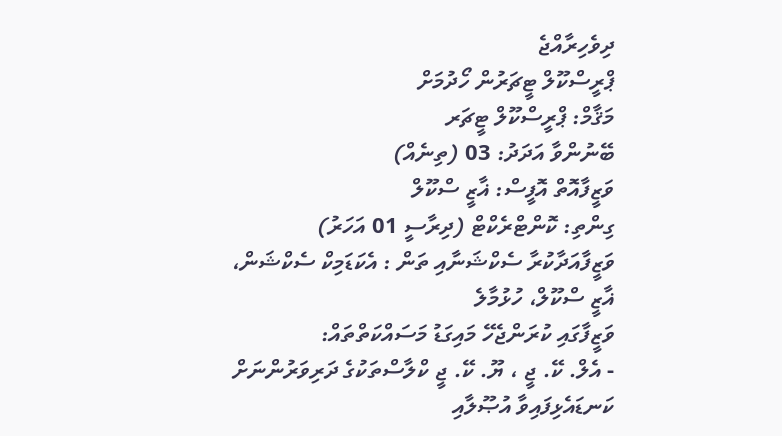ދިވެހިރާއްޖެ
ޕްރީސްކޫލް ޓީޗަރުން ހޯދުމަށް
މަޤާމް: ޕްރީސްކޫލް ޓީޗަރ
ބޭނުންވާ އަދަދު: 03 (ތިނެއް)
ވަޒީފާއޮތް އޮފީސް: ޣާޒީ ސްކޫލް
ގިންތި: ކޮންޓްރެކްޓް (ދިރާސީ 01 އަހަރު)
ވަޒީފާއަދާކުރާ ސެކްޝަނާއި ތަން : އެކަޑަމިކް ސެކްޝަން، ޣާޒީ ސްކޫލް، ހުޅުމާލެ
ވަޒީފާގައި ކުރަންޖެހޭ މައިގަޑު މަސައްކަތްތައް:
- އެލް. ކޭ. ޖީ ، ޔޫ. ކޭ. ޖީ ކްލާސްތަކުގެ ދަރިވަރުންނަށް ކަނޑައެޅިފައިވާ އުޞޫލާއި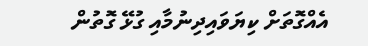އެއްގޮތަށް ކިޔަވައިދިނުމާއި ގުޅޭ ގޮތުން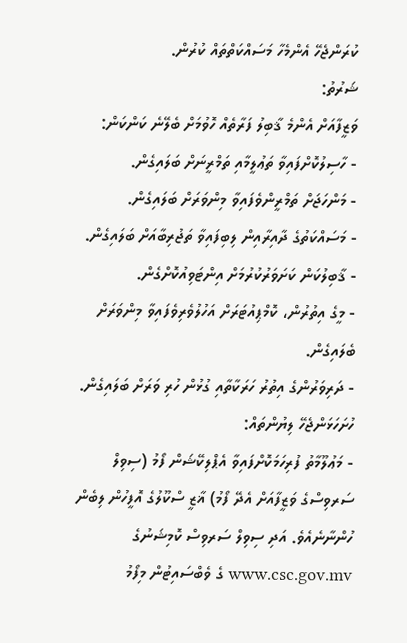ކުރަންޖެހޭ އެންމެހާ މަސައްކަތްތައް ކުރުން.
ޝަރުތު:
ވަޒީފާއަށް އެންމެ ޤާބިލު ފަރާތެއް ހޮވުމަށް ބެލޭނެ ކަންކަން:
- ހާސިލުކޮށްފައިވާ ތަޢުލީމާއި ތަމްރީނަށް ބަލައިގެން.
- މަންހަޖަށް ތަމްރީންވެފައިވާ މިންވަރަށް ބަލައިގެން.
- މަސައްކަތުގެ ދާއިރާއިން ލިބިފައިވާ ތަޖުރިބާއަށް ބަލައިގެން.
- ޤާބިލުކަން ކަށަވަރުކުރުމަށް އިންޓަވިއުކޮށްގެން.
- މީގެ އިތުރުން، ކޮމްޕިއުޓަރަށް އަހުލުވެރިވެފައިވާ މިންވަރަށް ބެލައިގެން.
- ދަރިވަރުންގެ އިތުރު ހަރަކާތާއި ގުޅުން ހުރި ވަރަށް ބަލައިގެން.
ހުށަހަޅަންޖެހޭ ލިޔުންތައް:
- މަޢުލޫމާތު ފުރިހަމަކޮށްފައިވާ އެޕްލިކޭޝަން ފޯމު (ސިވިލް ސަރވިސްގެ ވަޒީފާއަށް އެދޭ ފޯމު) ޣާޒީ ސްކޫލުގެ އޮފީހުން ލިބެން ހުންނާނެއެވެ. އަދި ސިވިލް ސަރވިސް ކޮމިޝަނުގެ www.csc.gov.mv ގެ ވެބްސައިޓުން މިފޯމު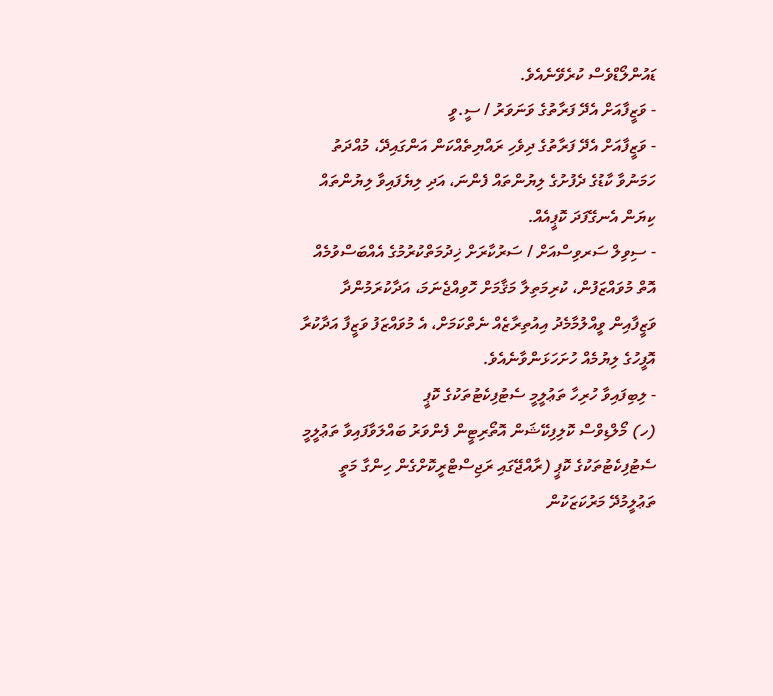ޑައުންލޯޑްވެސް ކުރެވޭނެއެވެ.
- ވަޒީފާއަށް އެދޭ ފަރާތުގެ ވަނަވަރު / ސީ.ވީ
- ވަޒީފާއަށް އެދޭ ފަރާތުގެ ދިވެހި ރައްޔިތެއްކަން އަންގައިދޭ، މުއްދަތު ހަމަނުވާ ކާޑުގެ ދެފުށުގެ ލިޔުންތައް ފެންނަ، އަދި ލިޔެފައިވާ ލިޔުންތައް ކިޔަން އެނގޭފަދަ ކޮޕީއެއް.
- ސިވިލް ސަރވިސްއަށް / ސަރުކާރަށް ޚިދުމަތްކުރުމުގެ އެއްބަސްވުމެއް އޮތް މުވައްޒަފުން، ކުރިމަތިލާ މަޤާމަށް ހޮވިއްޖެނަމަ، އަދާކުރަމުންދާ ވަޒީފާއިން ވީއްލުމާމެދު އިއުތިރާޒެއް ނެތްކަމަށް، އެ މުވައްޒަފު ވަޒީފާ އަދާކުރާ އޮފީހުގެ ލިޔުމެއް ހުށަހަޅަންވާނެއެވެ.
- ލިބިފައިވާ ހުރިހާ ތަޢުލީމީ ސެޓުފިކެޓުތަކުގެ ކޮޕީ
(ހ) މޯލްޑިވްސް ކޮލިފިކޭޝަން އޮތޯރިޓީން ފެންވަރު ބައްލަވާފައިވާ ތަޢުލީމީ ސެޓުފިކެޓުތަކުގެ ކޮޕީ (ރާއްޖޭގައި ރަޖިސްޓްރީކޮށްގެން ހިންގާ މަތީ ތަޢުލީމުދޭ މަރުކަޒަކުން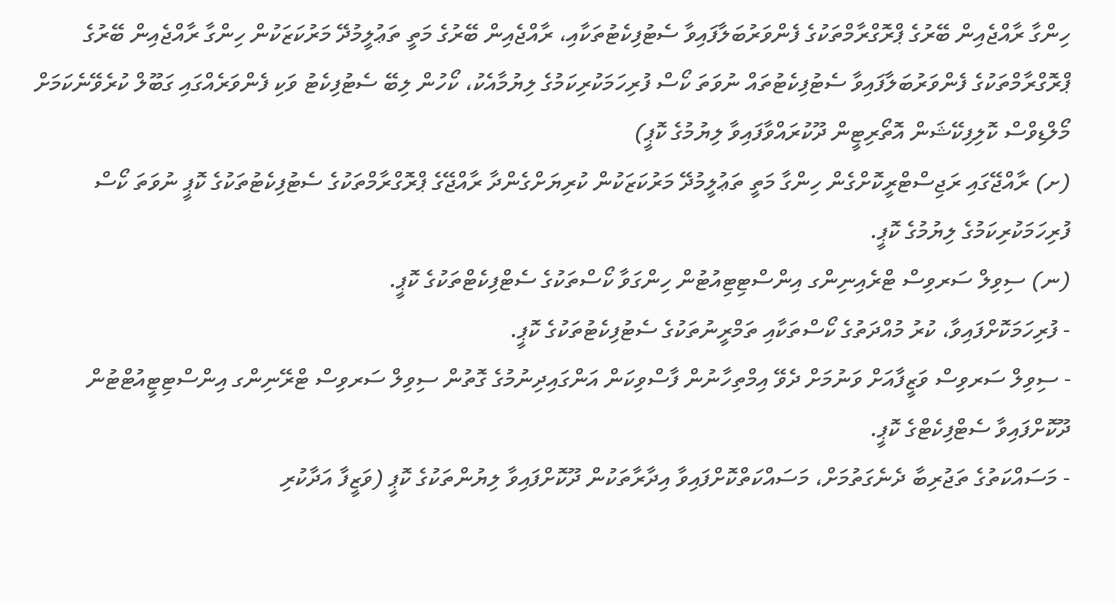ހިންގާ ރާއްޖެއިން ބޭރުގެ ޕްރޮގްރާމްތަކުގެ ފެންވަރުބަލާފައިވާ ސެޓުފިކެޓުތަކާއި، ރާއްޖެއިން ބޭރުގެ މަތީ ތަޢުލީމުދޭ މަރުކަޒަކުން ހިންގާ ރާއްޖެއިން ބޭރުގެ ޕްރޮގްރާމްތަކުގެ ފެންވަރުބަލާފައިވާ ސެޓުފިކެޓުތައް ނުވަތަ ކޯސް ފުރިހަމަކުރިކަމުގެ ލިޔުމާއެކު، ކޯހުން ލިބޭ ސެޓުފިކެޓު ވަކި ފެންވަރެއްގައި ގަބޫލް ކުރެވޭނެކަމަށް މޯލްޑިވްސް ކޮލިފިކޭޝަން އޮތޯރިޓީން ދޫކުރައްވާފައިވާ ލިޔުމުގެ ކޮޕީ)
(ށ) ރާއްޖޭގައި ރަޖިސްޓްރީކޮށްގެން ހިންގާ މަތީ ތަޢުލީމުދޭ މަރުކަޒަކުން ކުރިޔަށްގެންދާ ރާއްޖޭގެ ޕްރޮގްރާމްތަކުގެ ސެޓުފިކެޓުތަކުގެ ކޮޕީ ނުވަތަ ކޯސް ފުރިހަމަކުރިކަމުގެ ލިޔުމުގެ ކޮޕީ.
(ނ) ސިވިލް ސަރވިސް ޓްރެއިނިންގ އިންސްޓިޓިއުޓުން ހިންގަވާ ކޯސްތަކުގެ ސެޓްފިކެޓްތަކުގެ ކޮޕީ.
- ފުރިހަމަކޮށްފައިވާ، ކުރު މުއްދަތުގެ ކޯސްތަކާއި ތަމްރީނުތަކުގެ ސެޓުފިކެޓުތަކުގެ ކޮޕީ.
- ސިވިލް ސަރވިސް ވަޒީފާއަށް ވަނުމަށް ދެވޭ އިމްތިހާނުން ފާސްވިކަން އަންގައިދިނުމުގެ ގޮތުން ސިވިލް ސަރވިސް ޓްރޭނިންގ އިންސްޓިޓީއުޓްޓުން ދޫކޮށްފައިވާ ސެޓްފިކެޓްގެ ކޮޕީ.
- މަސައްކަތުގެ ތަޖުރިބާ ދެނެގަތުމަށް، މަސައްކަތްކޮށްފައިވާ އިދާރާތަކުން ދޫކޮށްފައިވާ ލިޔުންތަކުގެ ކޮޕީ (ވަޒީފާ އަދާކުރި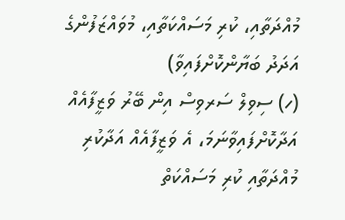މުއްދަތާއި، ކުރި މަސައްކަތާއި، މުވައްޒަފުންގެ އަދަދު ބަޔާންކޮށްފައިވާ)
(ހ) ސިވިލް ސަރވިސް އިން ބޭރު ވަޒީފާއެއް އަދާކޮށްފައިވާނަމަ، އެ ވަޒީފާއެއް އަދާކުރި މުއްދަތާއި ކުރި މަސައްކަތް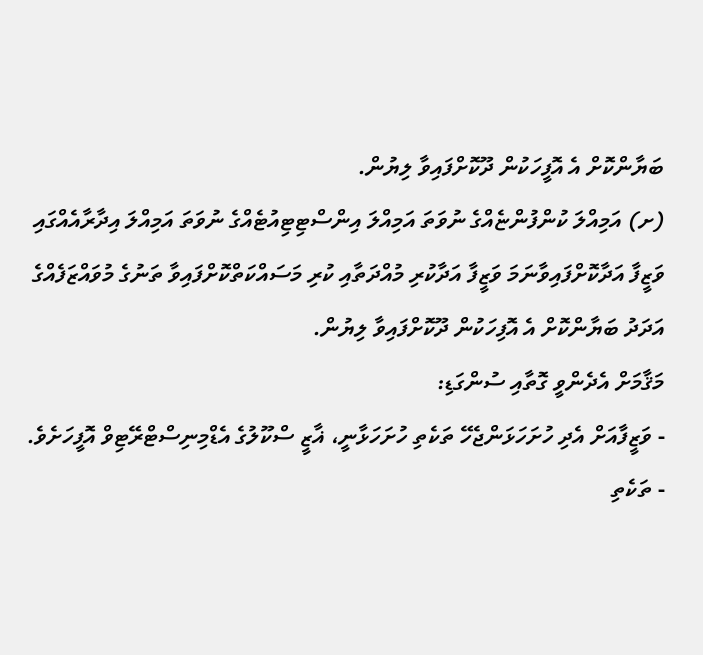ބަޔާންކޮށް އެ އޮފީހަކުން ދޫކޮށްފައިވާ ލިޔުން.
(ށ) އަމިއްލަ ކުންފުންޏެއްގެ ނުވަތަ އަމިއްލަ އިންސްޓިޓިއުޓެއްގެ ނުވަތަ އަމިއްލަ އިދާރާއެއްގައި ވަޒީފާ އަދާކޮށްފައިވާނަމަ ވަޒީފާ އަދާކުރި މުއްދަތާއި ކުރި މަސައްކަތްކޮށްފައިވާ ތަނުގެ މުވައްޒަފެއްގެ އަދަދު ބަޔާންކޮށް އެ އޮފިހަކުން ދޫކޮށްފައިވާ ލިޔުން.
މަޤާމަށް އެދެންވީ ގޮތާއި ސުންގަޑި:
- ވަޒީފާއަށް އެދި ހުށަހަޅަންޖެހޭ ތަކެތި ހުށަހަޅާނީ، ޣާޒީ ސްކޫލުގެ އެޑްމިނިސްޓްރޭޓިވް އޮފީހަށެވެ.
- ތަކެތި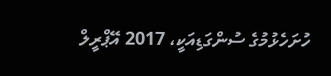ހުށަހެޅުމުގެ ސުންގަޑިއަކީ، 2017 އޭޕްރީލް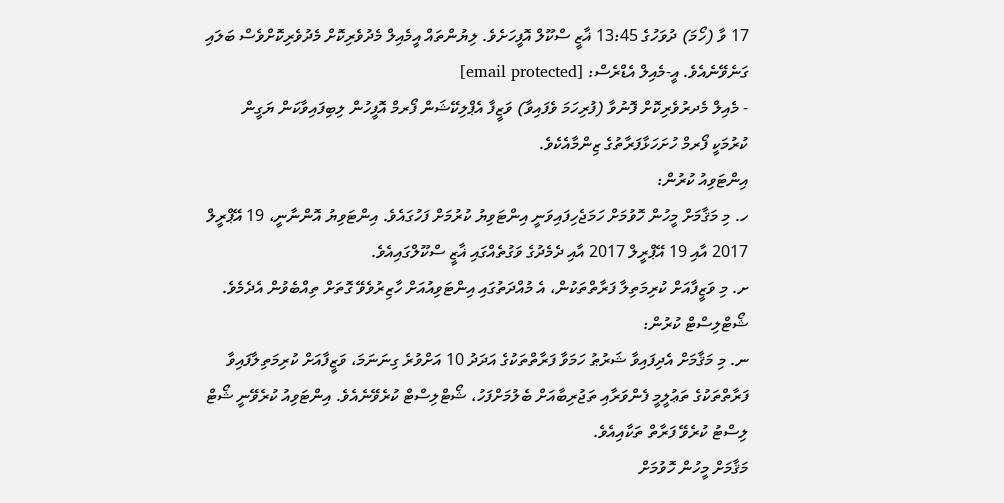17 ވާ (ހޯމަ) ދުވަހުގެ 13:45 ޣާޒީ ސްކޫލް އޮފީހަށެވެ. ލިޔުންތައް އީމެއިލް މެދުވެރިކޮށް މެދުވެރިކޮށްވެސް ބަލައި ގަނެވޭނެއެވެ. އީ-މެއިލް އެޑްރެސް: [email protected]
- މެއިލް މެދރުވެރިކޮށް ފޮނުވާ (ފުރިހަމަ ވެފައިވާ) ވަޒީފާ އެޕްލިކޭޝަން ފޯރމް އޮފީހުން ލިބިފައިވާކަން ޔަގީން ކުރުމަކީ ފޯރމް ހުށަހަޅާފަރާތުގެ ޒިންމާއެކެވެ.
އިންޓަވިއު ކުރުން:
ހ. މި މަޤާމަށް މީހުން ހޮވުމަށް ހަމަޖެހިފައިވަނީ އިންޓަވިޔު ކުރުމަށް ފަހުގައެވެ. އިންޓަވިޔު އޮންނާނީ، 19 އޭޕްރީލް 2017 އާއި 19 އޭޕްރީލް 2017 އާއި ދެމެދުގެ ވަގުތެއްގައި ޣާޒީ ސްކޫލްގައިއެވެ.
ށ. މި ވަޒީފާއަށް ކުރިމަތިލާ ފަރާތްތަކުން، އެ މުއްދަތުގައި އިންޓަވިއުއަށް ހާޒިރުވެވޭ ގޮތަށް ތިއްބެވުން އެދެމެވެ.
ޝޯޓްލިސްޓް ކުރުން:
ނ. މި މަޤާމަށް އެދިފައިވާ ޝަރުޠު ހަމަވާ ފަރާތްތަކުގެ އަދަދު 10 އަށްވުރެ ގިނަނަމަ، ވަޒީފާއަށް ކުރިމަތިލާފައިވާ ފަރާތްތަކުގެ ތަޢުލީމީ ފެންވަރާއި ތަޖުރިބާއަށް ބެލުމަށްފަހު، ޝޯޓްލިސްޓް ކުރެވޭނެއެވެ. އިންޓަވިއު ކުރެވޭނީ ޝޯޓް ލިސްޓު ކުރެވޭ ފަރާތް ތަކާއިއެވެ.
މަޤާމަށް މީހުން ހޮވުމަށް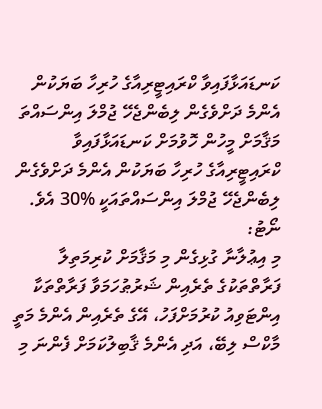ކަނޑައަޅާފައިވާ ކްރައިޓީރިއާގެ ހުރިހާ ބަޔަކުން އެންމެ ދަށްވެގެން ލިބެންޖެހޭ ޖުމްލަ އިންސައްތަ
މަޤާމަށް މީހުން ހޮވުމަށް ކަނޑައަޅާފައިވާ ކްރައިޓީރިއާގެ ހުރިހާ ބަޔަކުން އެންމެ ދަށްވެގެން ލިބެންޖެހޭ ޖުމްލަ އިންސައްތައަކީ %30 އެވެ.
ނޯޓު:
މި އިޢުލާނާ ގުޅިގެން މި މަޤާމަށް ކުރިމަތިލާ ފަރާތްތަކުގެ ތެރެއިން ޝަރުޠުހަމަވާ ފަރާތްތަކާ އިންޓަވިއު ކުރުމަށްފަހު، އޭގެ ތެރެއިން އެންމެ މަތީ މާކްސް ލިބޭ، އަދި އެންމެ ޤާބިލުކަމަށް ފެންނަ މި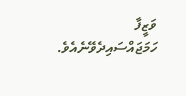ވަޒީފާ ހަމަޖައްސައިދެވޭނެއެވެ.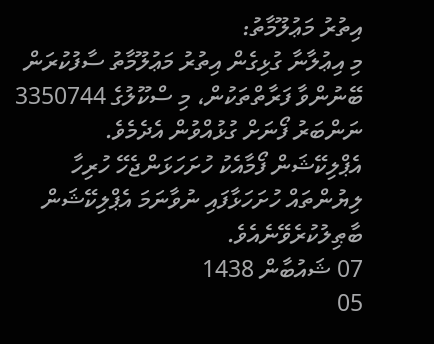އިތުރު މަޢުލޫމާތު:
މި އިޢުލާނާ ގުޅިގެން އިތުރު މަޢުލޫމާތު ސާފުކުރަން ބޭނުންވާ ފަރާތްތަކުން، މި ސްކޫލުގެ 3350744 ނަންބަރު ފޯނަށް ގުޅުއްވުން އެދެމެވެ.
އެޕްލިކޭޝަން ފޯމާއެކު ހުށަހަޅަންޖެހޭ ހުރިހާ ލިޔުންތައް ހުށަހަޅާފައި ނުވާނަމަ އެޕްލިކޭޝަން ބާޠިލުކުރެވޭނެއެވެ.
07 ޝައުބާން 1438
05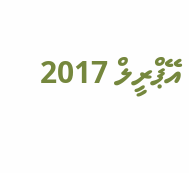އޭޕްރީލް 2017